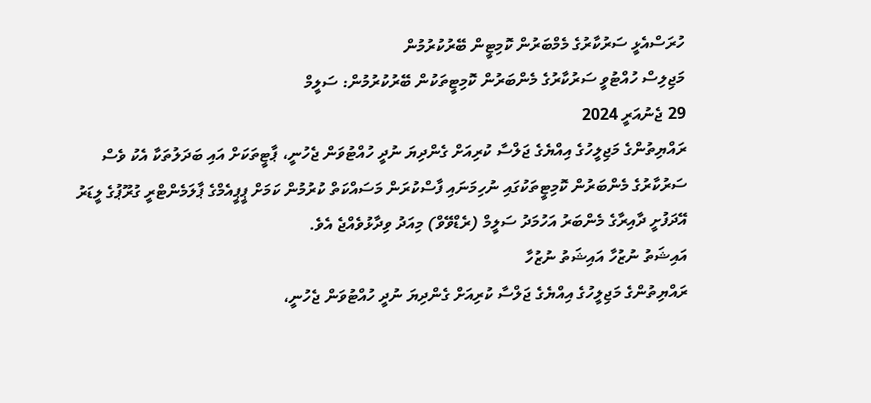ހުރަސްއެޅީ ސަރުކާރުގެ މެމްބަރުން ކޮމިޓީން ބޭރުކުރުމުން
މަޖިލިސް ހުއްޓުވީ ސަރުކާރުގެ މެންބަރުން ކޮމިޓީތަކުން ބޭރުކުރުމުން: ސަލީމް
29 ޖެނުއަރީ 2024
ރައްޔިތުންގެ މަޖިލީހުގެ އިއްޔެގެ ޖަލްސާ ކުރިއަށް ގެންދިޔަ ނުދީ ހުއްޓުވަން ޖެހުނީ، ޕާޓީތަކަށް އައި ބަދަލުތަކާ އެކު ވެސް ސަރުކާރުގެ މެންބަރުން ކޮމިޓީތަކުގައި ނުހިމަނައި ފާސްކުރަން މަސައްކަތް ކުރުމުން ކަމަށް ޕީޕީއެމްގެ ޕާލަމެންޓްރީ ގުރޫޕުގެ ލީޑަރު އޭދަފުށީ ދާއިރާގެ މެންބަރު އަހުމަދު ސަލީމް (ރެޑްވޭވް) މިއަދު ވިދާޅުވެއްޖެ އެވެ.
އައިޝަތު ނުޒުހާ އައިޝަތު ނުޒުހާ
ރައްޔިތުންގެ މަޖިލީހުގެ އިއްޔެގެ ޖަލްސާ ކުރިއަށް ގެންދިޔަ ނުދީ ހުއްޓުވަން ޖެހުނީ،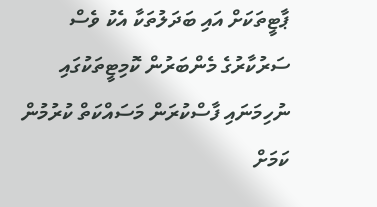ޕާޓީތަކަށް އައި ބަދަލުތަކާ އެކު ވެސް ސަރުކާރުގެ މެންބަރުން ކޮމިޓީތަކުގައި ނުހިމަނައި ފާސްކުރަން މަސައްކަތް ކުރުމުން ކަމަށް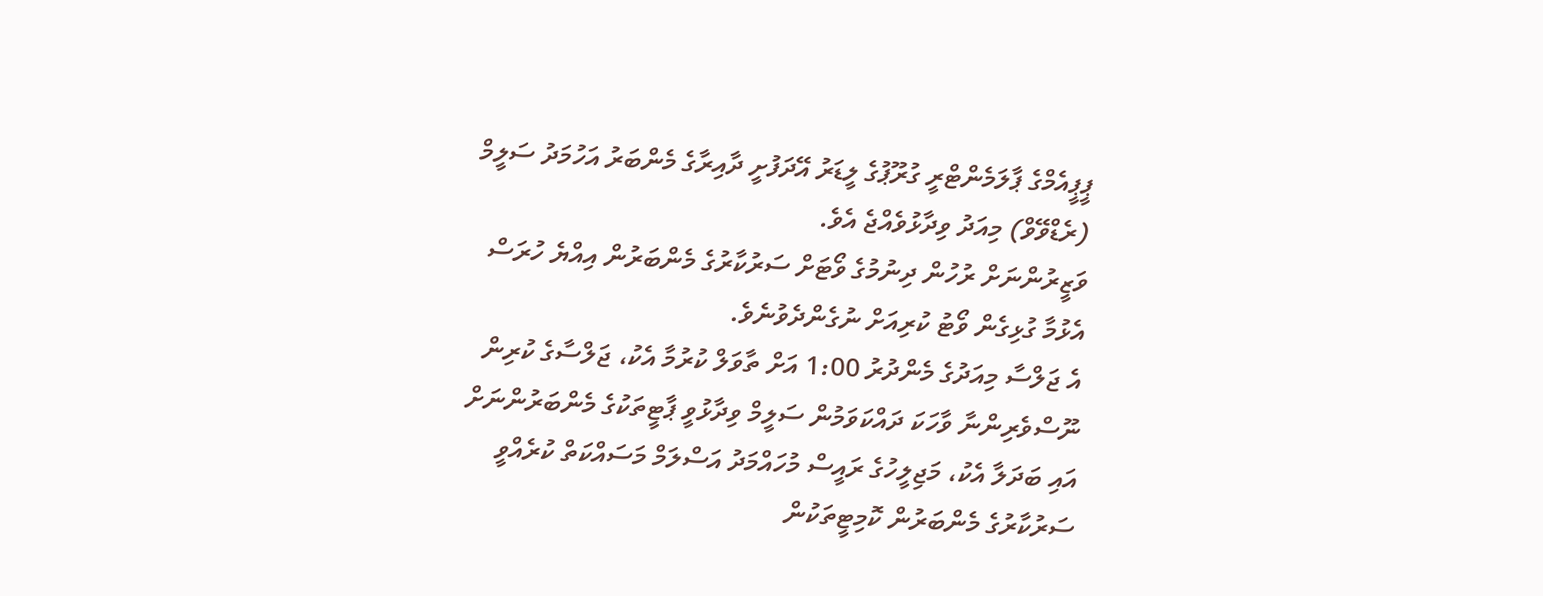ޕީޕީއެމްގެ ޕާލަމެންޓްރީ ގުރޫޕުގެ ލީޑަރު އޭދަފުށީ ދާއިރާގެ މެންބަރު އަހުމަދު ސަލީމް (ރެޑްވޭވް) މިއަދު ވިދާޅުވެއްޖެ އެވެ.
ވަޒީރުންނަށް ރުހުން ދިނުމުގެ ވޯޓަށް ސަރުކާރުގެ މެންބަރުން އިއްޔެ ހުރަސް އެޅުމާ ގުޅިގެން ވޯޓު ކުރިއަށް ނުގެންދެވުނެވެ.
އެ ޖަލްސާ މިއަދުގެ މެންދުރު 1:00 އަށް ތާވަލް ކުރުމާ އެކު، ޖަލްސާގެ ކުރިން ނޫސްވެރިންނާ ވާހަކަ ދައްކަވަމުން ސަލީމް ވިދާޅުވީ ޕާޓީތަކުގެ މެންބަރުންނަށް އައި ބަދަލާ އެކު، މަޖިލީހުގެ ރައީސް މުހައްމަދު އަސްލަމް މަސައްކަތް ކުރެއްވީ ސަރުކާރުގެ މެންބަރުން ކޮމިޓީތަކުން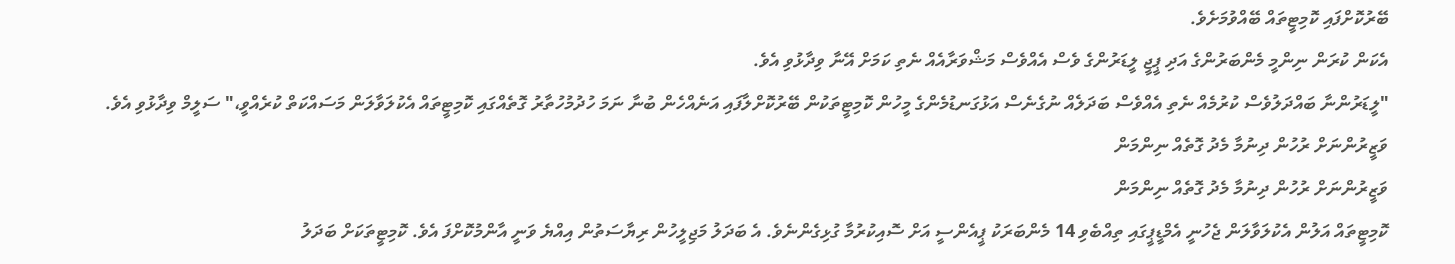ބޭރުކޮށްފައި ކޮމިޓީތައް ބޭއްވުމަށެވެ.
އެކަން ކުރަން ނިންމީ މެންބަރުންގެ އަދި ޕީޖީ ލީޑަރުންގެ ވެސް އެއްވެސް މަޝްވަރާއެއް ނެތި ކަމަށް އޭނާ ވިދާޅުވި އެވެ.
"ލީޑަރުންނާ ބައްދަލުވެސް ކުރުމެއް ނެތި އެއްވެސް ބަދަލެއް ނުގެނެސް އަޅުގަނޑުމެންގެ މީހުން ކޮމިޓީތަކުން ބޭރުކޮށްލާފައި އަނެއްހެން ބުނާ ނަމަ ހުދުމުހުތާރު ގޮތެއްގައި ކޮމިޓީތައް އެކުލަވާލަން މަސައްކަތް ކުރެއްވީ،" ސަލީމް ވިދާޅުވި އެވެ.
ވަޒީރުންނަށް ރުހުން ދިނުމާ މެދު ގޮތެއް ނިންމަން
ވަޒީރުންނަށް ރުހުން ދިނުމާ މެދު ގޮތެއް ނިންމަން
ކޮމިޓީތައް އަލުން އެކުލަވާލަން ޖެހުނީ އެމްޑީޕީގައި ތިއްބެވި 14 މެންބަރަކު ޕީއެންސީ އަށް ސޮއިކުރުމާ ގުޅިގެންނެވެ. އެ ބަދަލު މަޖިލީހުން ރިޔާސަތުން އިއްޔެ ވަނީ އާންމުކޮށްފަ އެވެ. ކޮމިޓީތަކަށް ބަދަލު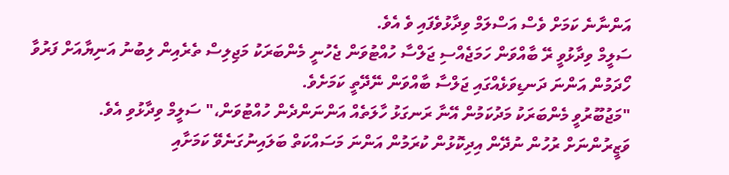އަންނާނެ ކަމަށް ވެސް އަސްލަމް ވިދާޅުވެފައި ވެ އެވެ.
ސަލީމް ވިދާޅުވީ ރޭ ބާއްވަން ހަމަޖެއްސި ޖަލްސާ ހުއްޓުވަން ޖެހުނީ މެންބަރަކު މަޖިލިސް ތެރެއިން ލިބުނު އަނިޔާއަށް ފަރުވާ ހޯދަމުން އަންނަ ދަނޑިވަޅެއްގައި ޖަލްސާ ބާއްވަން ނޭދޭތީ ކަމަށެވެ.
"މަޖުބޫރުވީ މެންބަރަކު މަދުކަމުން އޭނާ ރަނގަޅު ހާލަތެއް އަންނަންދެން ހުއްޓުވަން،" ސަލީމް ވިދާޅުވި އެވެ.
ވަޒީރުންނަށް ރުހުން ނުދޭން އިދިކޮޅުން ކުރަމުން އަންނަ މަސައްކަތް ބަލައިނުގަނެވޭ ކަމަށާއި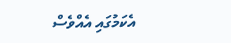އެކަމުގައި އެއްވެސް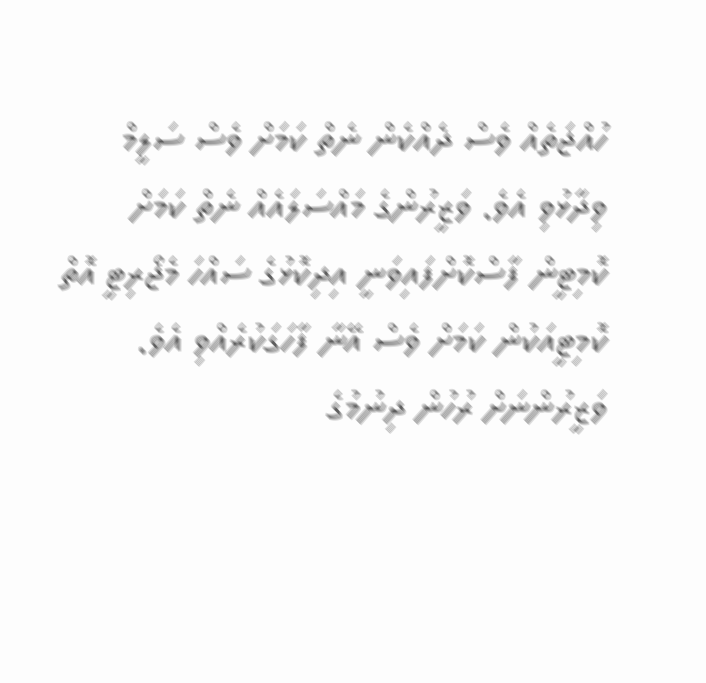ހުއްޖަތެއް ވެސް ދެއްކެން ނެތް ކަމަށް ވެސް ސަލީމް ވިދާޅުވި އެވެ. ވަޒީރުންގެ މައްސަލައެއް ނެތް ކަމަށް ކޮމިޓީން ފާސްކޮށްފައިވަނީ އިދިކޮޅުގެ ސައްހަ މެޖޯރިޓީ އޮތް ކޮމިޓީއަކުން ކަމަށް ވެސް އޭނާ ފާހަގަކުރެއްވި އެވެ.
ވަޒީރުންނަށް ރުހުން ދިނުމުގެ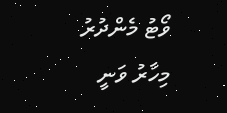ވޯޓު މެންދުރު މިހާރު ވަނީ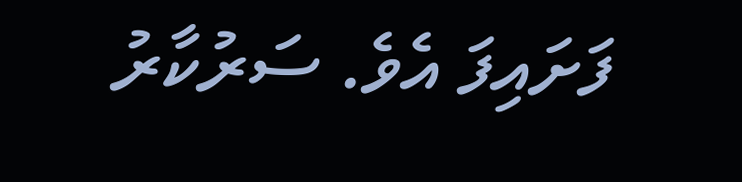ފަށައިފަ އެވެ. ސަރުކާރު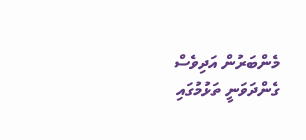މެންބަރުން އަދިވެސް ގެންދަވަނީ ތަޅުމުގައި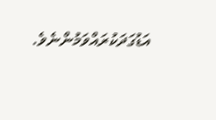އަޑުގަދަކުރައްވަމުންނެވެ.